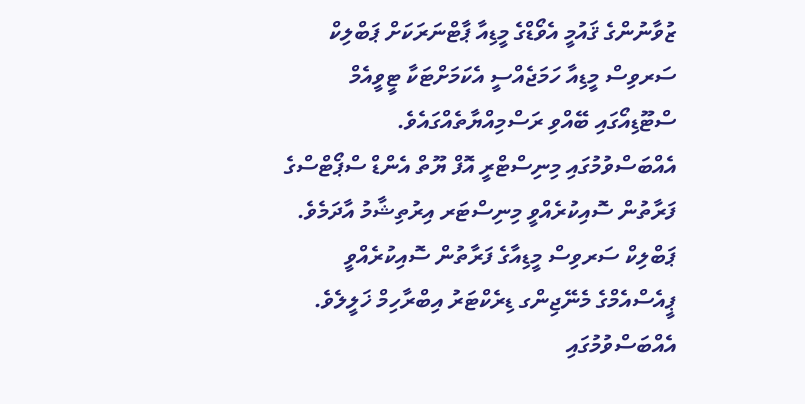ޒުވާނުންގެ ޤައުމީ އެވޯޑްގެ މީޑިއާ ޕާޓްނަރަކަށް ޕަބްލިކް ސަރވިސް މީޑިއާ ހަމަޖެއްސީ އެކަމަށްޓަކާ ޓީވީއެމް ސްޓޫޑިއޯގައި ބޭއްވި ރަސްމިއްޔާތެއްގައެވެ.
އެއްބަސްވުމުގައި މިނިސްޓްރީ އޮފް ޔޫތް އެންޑް ސްޕޯޓްސްގެ ފަރާތުން ސޮއިކުރެއްވީ މިނިސްޓަރ އިރުތިޝާމު އާދަމެވެ. ޕަބްލިކް ސަރވިސް މީޑިއާގެ ފަރާތުން ސޮއިކުރެއްވީ ޕީއެސްއެމްގެ މެނޭޖިންގ ޑިރެކްޓަރު އިބްރާހިމް ޚަލީލެވެ.
އެއްބަސްވުމުގައި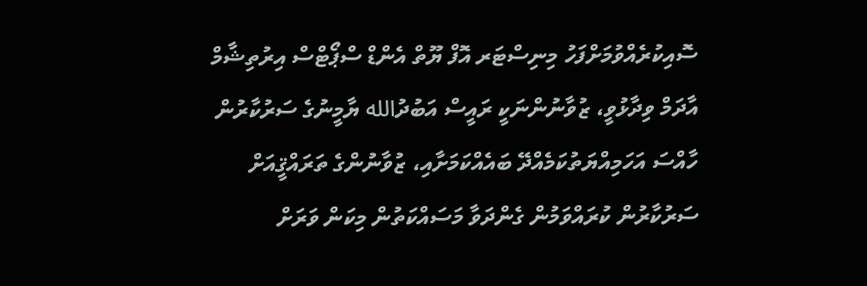ސޮއިކުރެއްވުމަށްފަހު މިނިސްޓަރ އޮފް ޔޫތް އެންޑް ސްޕޯޓްސް އިރުތިޝާމް އާދަމް ވިދާޅުވީ، ޒުވާނުންނަކީ ރައީސް އަބުދުالله ޔާމީނުގެ ސަރުކާރުން ހާއްސަ އަހަމިއްޔަތުކަމެއްދޭ ބައެއްކަމަށާއި، ޒުވާނުންގެ ތަރައްޤީއަށް ސަރުކާރުން ކުރައްވަމުން ގެންދަވާ މަސައްކަތުން މިކަން ވަރަށް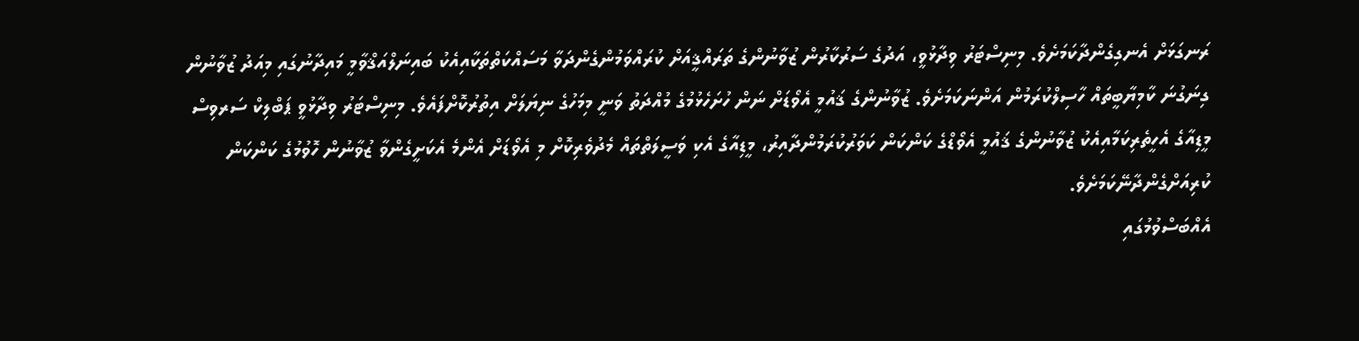ރަނގަޅަށް އެނގިގެންދާކަމަށެވެ. މިނިސްޓަރު ވިދާޅުވީ، އަދުގެ ސަރުކާރުން ޒުވާނުންގެ ތަރައްޤީއަށް ކުރައްވަމުންގެންދަވާ މަސައްކަތްތަކާއިއެކު ބައިނަލްއަޤްވާމީ މައިދާނުގައި މިއަދު ޒުވާނުން ގިނަގުނަ ކާމިޔާބީތައް ހާސިލްކުރަމުން އަންނަކަމަށެވެ. ޒުވާނުންގެ ޤައުމީ އެވޯޑަށް ނަން ހުށަހެޅުމުގެ މުއްދަތު ވަނީ މިމަހުގެ ނިޔަލަށް އިތުރުކޮށްފައެވެ. މިނިސްޓަރު ވިދާޅުވީ ޕަބްލިކް ސަރވިސް މީޑިއާގެ އެހީތެރިކަމާއިއެކު ޒުވާނުންގެ ޤައުމީ އެވޯޑްގެ ކަންކަން ކަވަރުކުރަމުންދާއިރު، މީޑިއާގެ އެކި ވަސީލަތްތައް މެދުވެރިކޮށް މި އެވޯޑަށް އެންމެ އެކަށީގެންވާ ޒުވާނުން ހޮވުމުގެ ކަންކަން ކުރިއަށްގެންދާނޭކަމަށެވެ.
އެއްބަސްވުމުގައި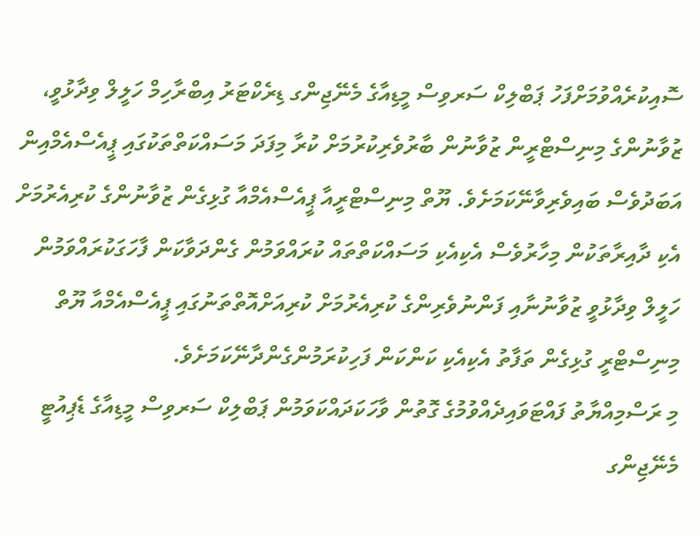ސޮއިކުރެއްވުމަށްފަހު ޕަބްލިކް ސަރވިސް މީޑިއާގެ މެނޭޖިންގ ޑިރެކްޓަރު އިބްރާހިމް ހަލީލް ވިދާޅުވީ، ޒުވާނުންގެ މިނިސްޓްރީން ޒުވާނުން ބާރުވެރިކުރުމަށް ކުރާ މިފަދަ މަސައްކަތްތަކުގައި ޕީއެސްއެމްއިން އަބަދުވެސް ބައިވެރިވާނޭކަމަށެވެ. ޔޫތް މިނިސްޓްރީއާ ޕީއެސްއެމްއާ ގުޅިގެން ޒުވާނުންގެ ކުރިއެރުމަށް އެކި ދާއިރާތަކުން މިހާރުވެސް އެކިއެކި މަސައްކަތްތައް ކުރައްވަމުން ގެންދަވާކަން ފާހަގަކުރައްވަމުން ހަލީލް ވިދާޅުވީ ޒުވާނުނާއި ފަންނުވެރިންގެ ކުރިއެރުމަށް ކުރިއަށްއޮތްތަނުގައި ޕީއެސްއެމްއާ ޔޫތް މިނިސްޓްރީ ގުޅިގެން ތަފާތު އެކިއެކި ކަންކަން ފަހިކުރަމުންގެންދާނޭކަމަށެވެ.
މި ރަސްމިއްޔާތު ފައްޓަވައިދެއްވުމުގެ ގޮތުން ވާހަކަދައްކަވަމުން ޕަބްލިކް ސަރވިސް މީޑިއާގެ ޑެޕިއުޓީ މެނޭޖިންގ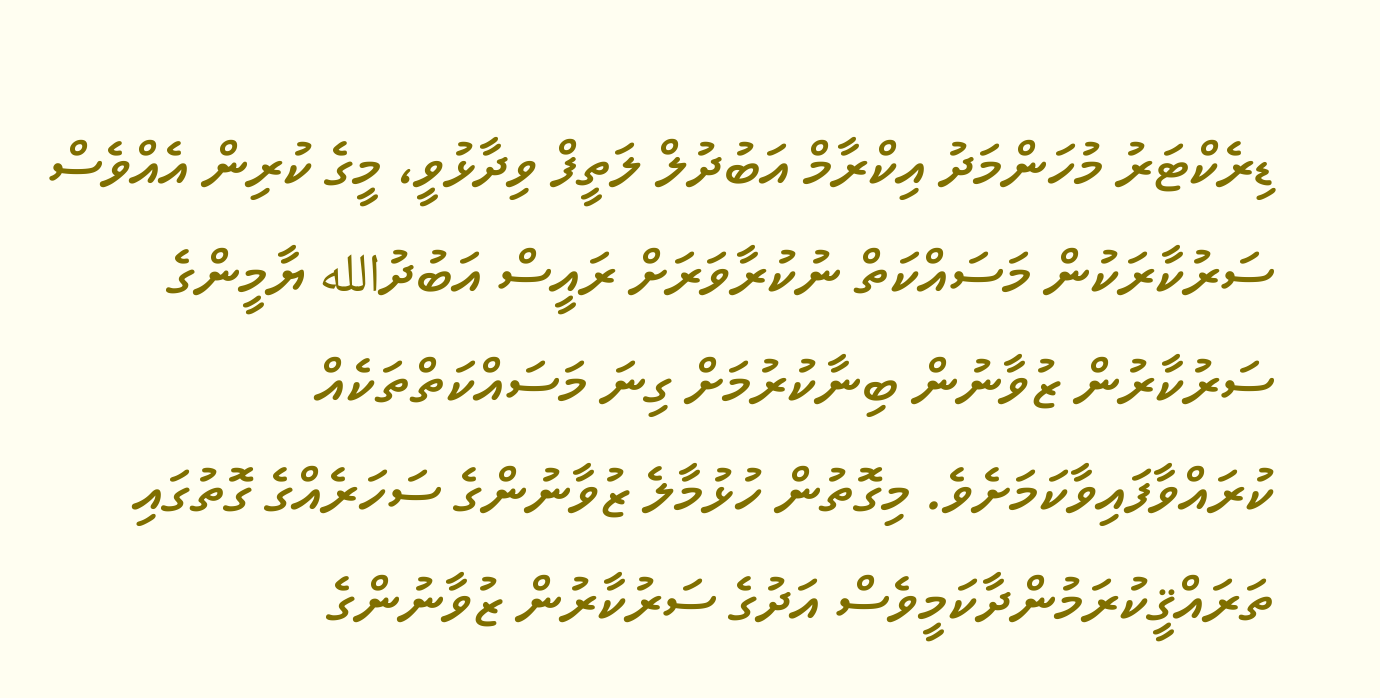ޑިރެކްޓަރު މުހަންމަދު އިކްރާމް އަބުދުލް ލަތީފް ވިދާޅުވީ، މީގެ ކުރިން އެއްވެސް ސަރުކާރަކުން މަސައްކަތް ނުކުރާވަރަށް ރައީސް އަބުދުالله ޔާމީންގެ ސަރުކާރުން ޒުވާނުން ބިނާކުރުމަށް ގިނަ މަސައްކަތްތަކެއް ކުރައްވާފައިވާކަމަށެވެ. މިގޮތުން ހުޅުމާލެ ޒުވާނުންގެ ސަހަރެއްގެ ގޮތުގައި ތަރައްޤީކުރަމުންދާކަމީވެސް އަދުގެ ސަރުކާރުން ޒުވާނުންގެ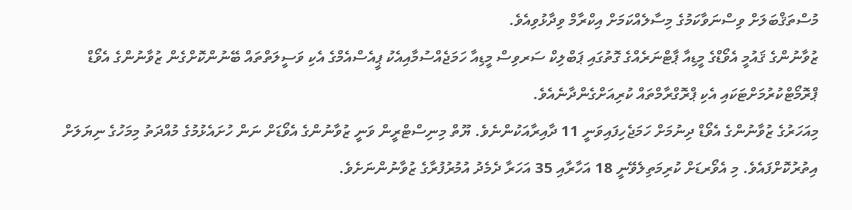މުސްތަޤްބަލަށް ވިސްނަވާކަމުގެ މިސާލެއްކަމަށް އިކްރާމް ވިދާޅުވިއެވެ.
ޒުވާނުންގެ ޤައުމީ އެވޯޑްގެ މީޑިއާ ޕާޓްނަރެއްގެ ގޮތުގައި ޕަބްލިކް ސަރވިސް މީޑިއާ ހަމަޖެއްސުމާއިއެކު ޕީއެސްއެމްގެ އެކި ވަސީލަތްތައް ބޭނުންކޮށްގެން ޒުވާނުންގެ އެވޯޑް ޕްރޮމޯޓްކުރުމަށްޓަކައި އެކި ޕްރޮގްރާމްތައް ކުރިއަށްގެންދާނެއެވެ.
މިއަހަރުގެ ޒުވާނުންގެ އެވޯޑް ދިނުމަށް ހަމަޖެހިފައިވަނީ 11 ދާއިރާއަކުންނެވެ. ޔޫތް މިނިސްޓްރީން ވަނީ ޒުވާނުންގެ އެވޯޑަށް ނަން ހުށައެޅުމުގެ މުއްދަތު މިމަހުގެ ނިޔަލަށް އިތުރުކޮށްފައެވެ. މި އެވޯރޑަށް ކުރިމަތިލެވޭނީ 18 އަހާރާއި 35 އަހަރާ ދެމެދު އުމުރުފުރާގެ ޒުވާނުންނަށެވެ.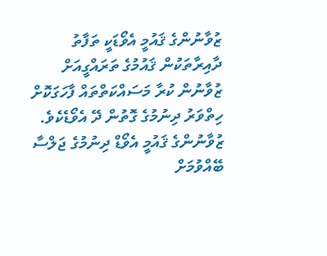ޒުވާނުންގެ ޤައުމީ އެވޯޑަކީ ތަފާތު ދާއިރާތަކުން ޤައުމުގެ ތަރައްގީއަށް ޒުވާނުން ކުރާ މަސައްކަތްތައް ފާހަގަކޮށް ހިތްވަރު ދިނުމުގެ ގޮތުން ދޭ އެވޯޑެކެވެ. ޒުވާނުންގެ ޤައުމީ އެވޯޑް ދިނުމުގެ ޖަލްސާ ބޭއްވުމަށް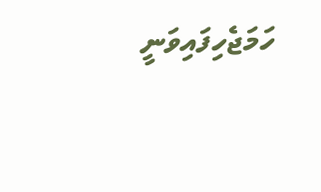ހަމަޖެހިފައިވަނީ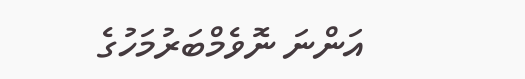އަންނަ ނޮވެމްބަރުމަހުގެ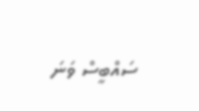ސައްބީސް ވަނަ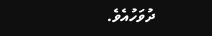ދުވަހުއެވެ.